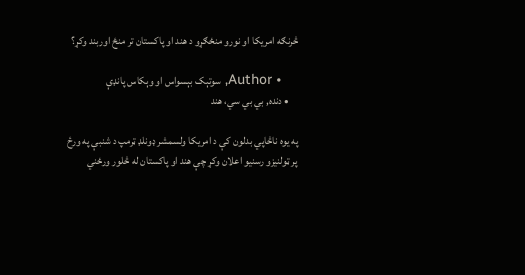څرنګه امریکا او نورو منځګړو د هند او پاکستان تر منځ اوربند وکړ؟

    • Author, سوتېک بېسواس او وېکاس پانډې
    • دنده, بي بي سي، هند

په يوه ناڅاپي بدلون کې د امریکا ولسمشر ډونلډ ټرمپ د شنبې په ورځ پر ټولنيزو رسنيو اعلان وکړ چې هند او پاکستان له څلور ورځني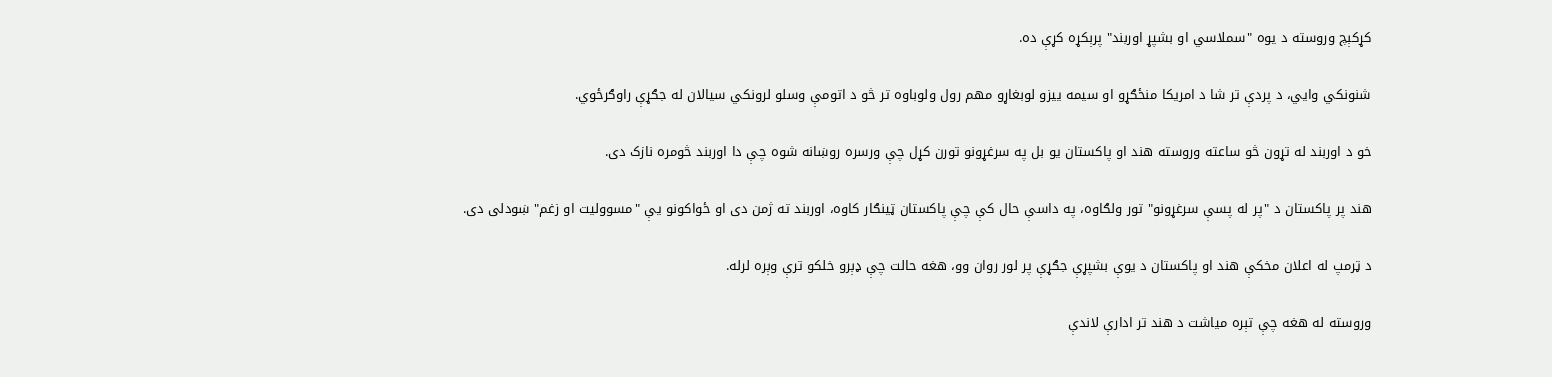کړکېچ وروسته د يوه "سملاسي او بشپړ اوربند" پرېکړه کړې ده.

شنونکي وايي، د پردې تر شا د امریکا منځګړو او سيمه ييزو لوبغاړو مهم رول ولوباوه تر څو د اتومې وسلو لرونکي سيالان له جګړې راوګرځوي.

خو د اوربند له تړون څو ساعته وروسته هند او پاکستان يو بل په سرغړونو تورن کړل چې ورسره روښانه شوه چې دا اوربند څومره نازک دی.

هند پر پاکستان د "پر له پسې سرغړونو" تور ولګاوه، په داسې حال کې چې پاکستان ټينګار کاوه، اوربند ته ژمن دی او ځواکونو يې "مسووليت او زغم" ښودلی دی.

د ټرمپ له اعلان مخکې هند او پاکستان د يوې بشپړې جګړې پر لور روان وو، هغه حالت چې ډېرو خلکو ترې وېره لرله.

وروسته له هغه چې تېره مياشت د هند تر ادارې لاندې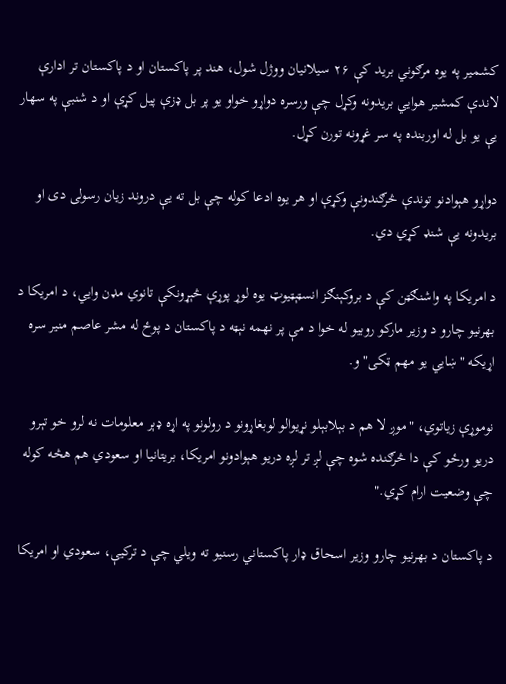کشمير په يوه مرګوني بريد کې ۲۶ سيلانيان ووژل شول، هند پر پاکستان او د پاکستان تر ادارې لاندې کمشير هوايي بريدونه وکړل چې ورسره دواړو خواو يو پر بل ډزې پيل کړې او د شنبې په سهار يې یو بل له اوربنده په سر غړونه تورن کړل.

دواړو هېوادنو توندې څرګندونې وکړې او هر يوه ادعا کوله چې بل ته يې دروند زیان رسولی دی او بريدونه يې شنډ کړي دي.

د امریکا په واشنګټن کې د بروکېنګز انسټېټيوټ يوه لوړ پوړې څېړونکې تانوي مډن وايي، د امریکا د بهرنيو چارو د وزير مارکو روبيو له خوا د مې پر نهمه نېټه د پاکستان د پوځ له مشر عاصم منير سره اړيکه "ښايي يو مهم ټکی" و.

نوموړې زياتوي، "موږ لا هم د بېلابېلو نړيوالو لوبغاړونو د رولونو په اړه ډېر معلومات نه لرو خو تېرو دريو ورځو کې دا څرګنده شوه چې لږ تر لږه دريو هېوادونو امريکا، بریتانيا او سعودي هم هڅه کوله چې وضعيت ارام کړي."

د پاکستان د بهرنيو چارو وزير اسحاق ډار پاکستاني رسنيو ته ويلي چې د ترکيې، سعودي او امریکا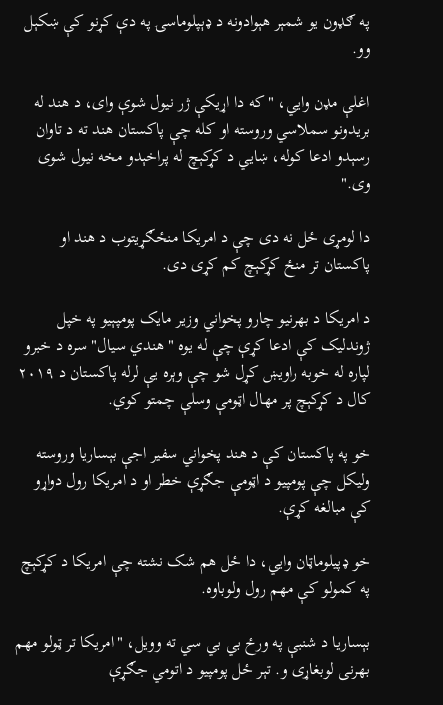په ګډون يو شمېر هېوادونه د ډېپلوماسۍ په دې کړنو کې ښکېل وو.

اغلې مډن وايي، "که دا اړیکې ژر نيول شوې وای، د هند له بريدونو سملاسي وروسته او کله چې پاکستان هند ته د تاوان رسېدو ادعا کوله، ښايي د کړکېچ له پراخېدو مخه نیول شوی وی."

دا لومړی ځل نه دی چې د امریکا منځګړيتوب د هند او پاکستان تر منځ کړکېچ کم کړی دی.

د امریکا د بهرنيو چارو پخواني وزير مایک پومپېيو په خپل ژوندلیک کې ادعا کړې چې له یوه "هندي سيال" سره د خبرو لپاره له خوبه راويښ کړل شو چې وېره يې لرله پاکستان د ۲۰۱۹ کال د کړکېچ پر مهال اټومې وسلې چمتو کوي.

خو په پاکستان کې د هند پخواني سفير اجې بېساريا وروسته وليکل چې پومپيو د اټومې جګړې خطر او د امریکا رول دواړو کې مبالغه کړې.

خو ډپيلوماټان وايي، دا ځل هم شک نشته چې امریکا د کړکېچ په کمولو کې مهم رول ولوباوه.

بېساريا د شنبې په ورځ بي بي سي ته وويل، "امريکا تر ټولو مهم بهرنی لوبغاړی و. تېر ځل پومپیو د اتومي جګړې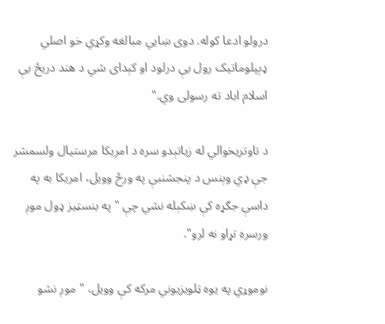درولو ادعا کوله. دوی ښايي مبالغه وکړي خو اصلي ډېپلوماتیک رول يې درلود او کېدای شي د هند دريځ يې اسلام اباد ته رسولی وي."

د تاوتریخوالي له زياتېدو سره د امريکا مرستيال ولسمشر جې ډي وېنس د پنجشنبې په ورځ وويل، امریکا به په داسې جګړه کې ښکېله نشي چې "په بنسټيز ډول موږ ورسره تړاو نه لرو".

نوموړي په يوه ټلويزيوني مرکه کې وويل، "موږ نشو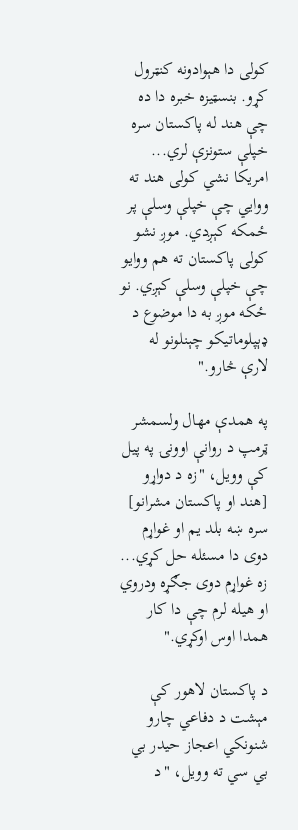کولی دا هېوادونه کنټرول کړو. بنسټيزه خبره دا ده چې هند له پاکستان سره خپلې ستونزې لري... امریکا نشي کولی هند ته ووايي چې خپلې وسلې پر ځمکه کېږدي. موږ نشو کولی پاکستان ته هم ووايو چې خپلې وسلې کېږي. نو ځکه موږ به دا موضوع د ډېپلوماتيکو چېنلونو له لارې څارو."

په همدې مهال ولسمشر ټرمپ د روانې اوونۍ په پيل کې وويل، "زه د دواړو [هند او پاکستان مشرانو] سره ښه بلد یم او غواړم دوی دا مسئله حل کړي... زه غواړم دوی جګړه ودروي او هيله لرم چې دا کار همدا اوس اوکړي."

د پاکستان لاهور کې مېشت د دفاعي چارو شنونکي اعجاز حيدر بي بي سي ته وويل، "د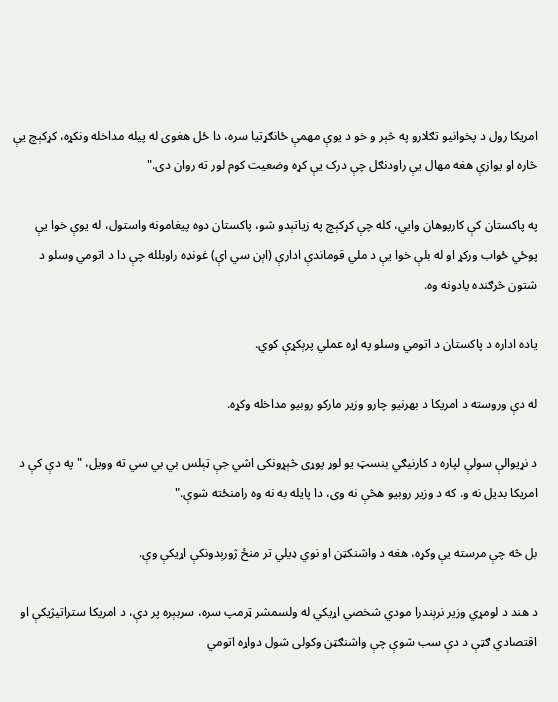امریکا رول د پخوانيو تګلارو په څېر و خو د يوې مهمې ځانګړتيا سره، دا ځل هغوی له پيله مداخله ونکړه، کړکېچ يې څاره او يوازې هغه مهال يې راودنګل چې درک يې کړه وضعيت کوم لور ته روان دی."

په پاکستان کې کارپوهان وايي، کله چې کړکېچ په زياتېدو شو، پاکستان دوه پيغامونه واستول، له يوې خوا يې پوځي ځواب ورکړ او له بلې خوا يې د ملي قوماندې ادارې (اېن سي اې) غونډه راوبلله چې دا د اتومي وسلو د شتون څرګنده يادونه وه.

ياده اداره د پاکستان د اتومي وسلو په اړه عملي پرېکړې کوي.

له دې وروسته د امریکا د بهرنيو چارو وزیر مارکو روبيو مداخله وکړه.

د نړيوالې سولې لپاره د کارنيګي بنسټ يو لوړ پوړی څېړونکی اشي جې ټېلس بي بي سي ته وويل، "په دې کې د امریکا بديل نه و. که د وزير روبيو هڅې نه وی، دا پايله به نه وه رامنځته شوې."

بل څه چې مرسته يې وکړه، هغه د واشنکټن او نوي ډيلي تر منځ ژورېدونکې اړیکې وې.

د هند د لومړي وزير نرېندرا مودي شخصي اړيکي له ولسمشر ټرمپ سره، سربېره پر دې، د امریکا ستراتيژیکې او اقتصادي ګټې د دې سب شوې چې واشنګټن وکولی شول دواړه اتومي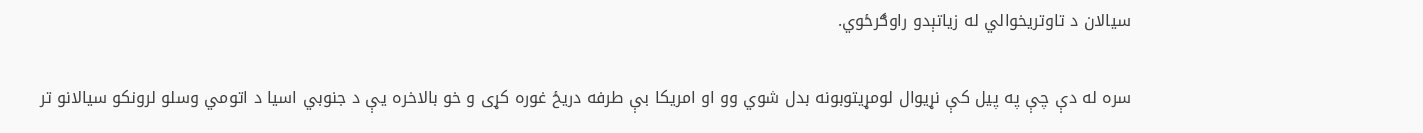سيالان د تاوتریخوالي له زياتېدو راوګرځوي.

سره له دې چې په پيل کې نړيوال لومړيتوبونه بدل شوي وو او امریکا بې طرفه دريځ غوره کړی و خو بالاخره يې د جنوبي اسيا د اتومي وسلو لرونکو سيالانو تر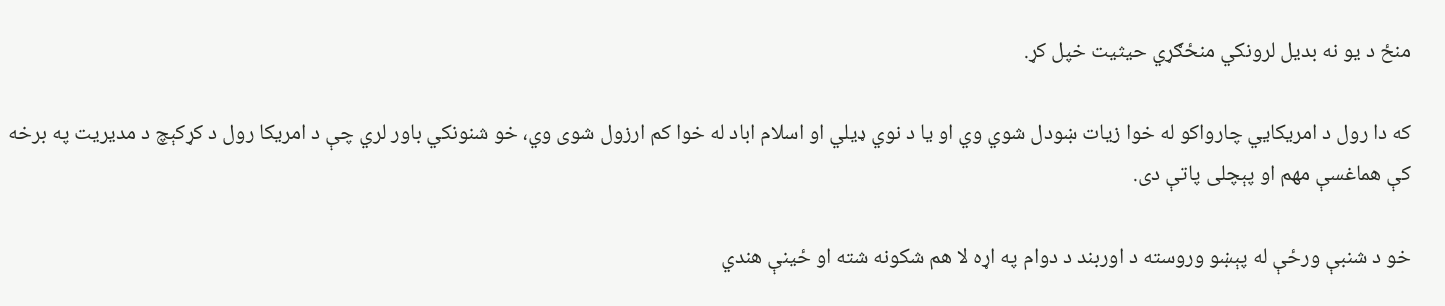منځ د یو نه بديل لرونکي منځګړي حيثيت خپل کړ.

که دا رول د امریکايي چارواکو له خوا زیات ښودل شوي وي او يا د نوي ډيلي او اسلام اباد له خوا کم ارزول شوی وي، خو شنونکي باور لري چې د امریکا رول د کړکېچ د مديريت په برخه کې هماغسې مهم او پېچلی پاتې دی.

خو د شنبې ورځې له پېښو وروسته د اوربند د دوام په اړه لا هم شکونه شته او ځينې هندي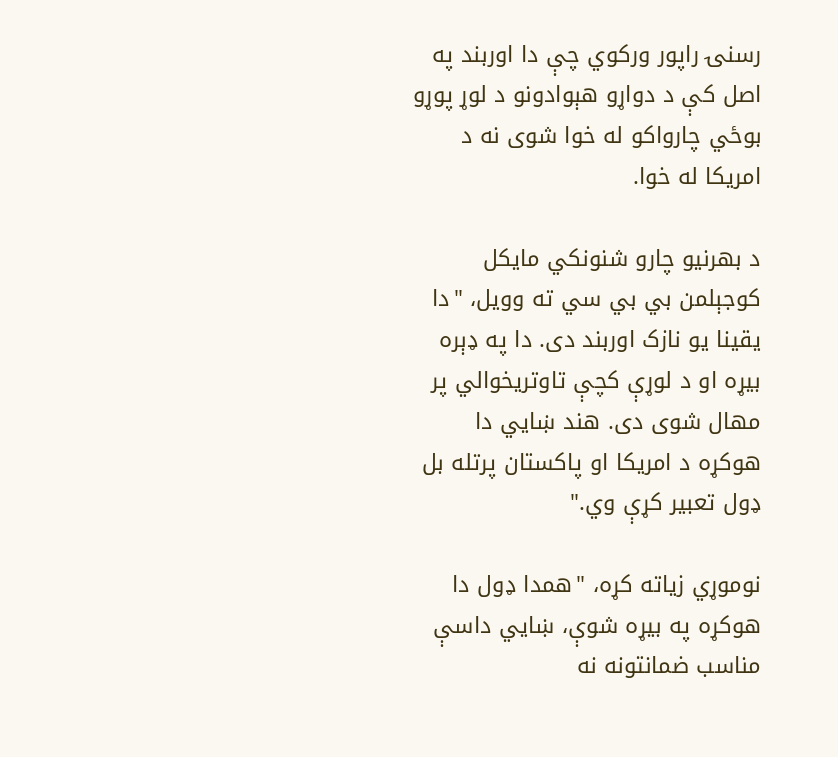رسنۍ راپور ورکوي چې دا اوربند په اصل کې د دواړو هېوادونو د لوړ پوړو بوځي چارواکو له خوا شوی نه د امریکا له خوا.

د بهرنيو چارو شنونکي مايکل کوجېلمن بي بي سي ته وويل، "دا يقينا يو نازک اوربند دی. دا په ډېره بيړه او د لوړې کچې تاوتریخوالي پر مهال شوی دی. هند ښايي دا هوکړه د امریکا او پاکستان پرتله بل ډول تعبير کړې وي."

نوموړي زياته کړه، "همدا ډول دا هوکړه په بيړه شوې، ښايي داسې مناسب ضمانتونه نه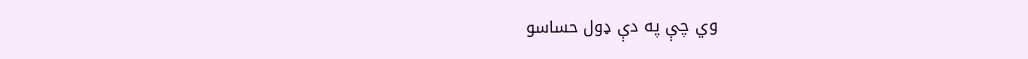وي چې په دې ډول حساسو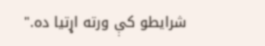شرايطو کې ورته اړتيا ده."